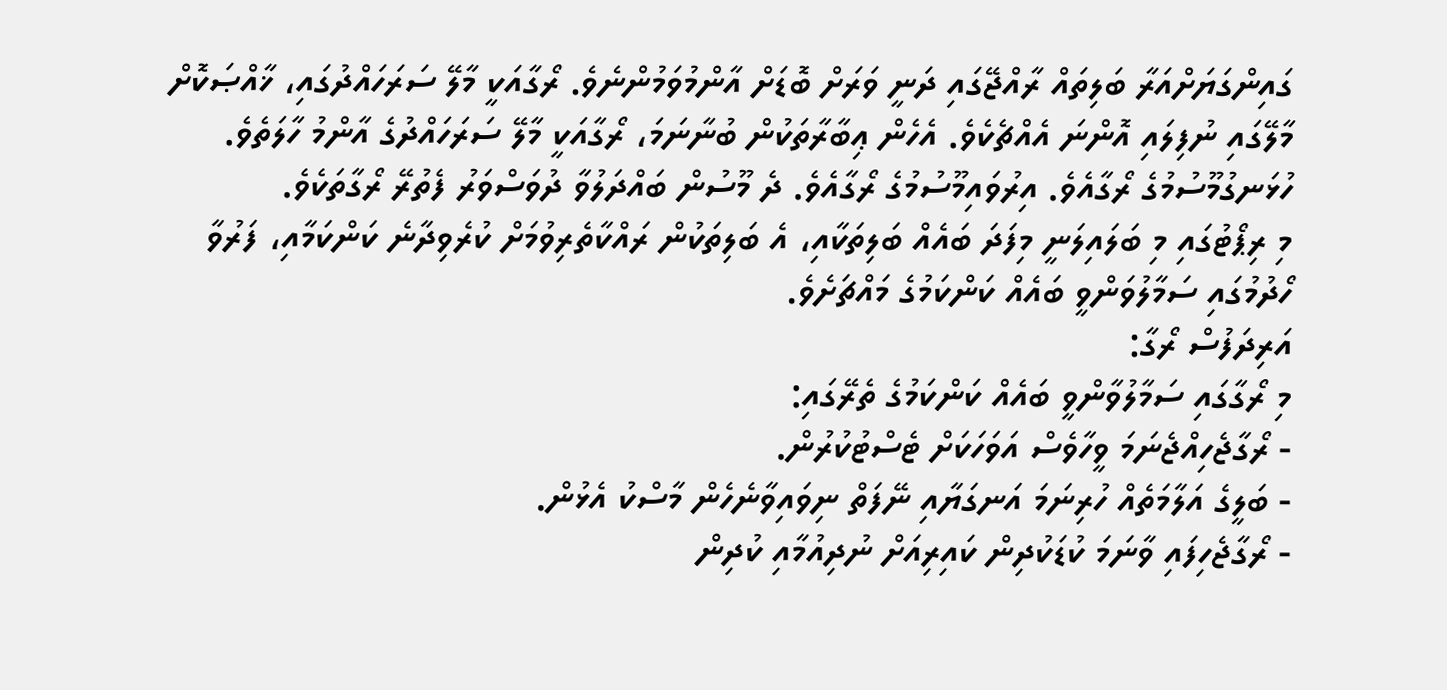ގައިންގަޔަށްއަރާ ބަލިތައް ރާއްޖޭގައި ދަނީ ވަރަށް ބޮޑަށް އާންމުވަމުންނެވެ. ރޯގާއަކީ މާލޭ ސަރަހައްދުގައި، ޚާއްޞަކޮށް މާލޭގައި ނުފިލައި އޮންނަ އެއްޗެކެވެ. އެހެން ޢިބާރާތަކުން ބުނާނަމަ، ރޯގާއަކީ މާލޭ ސަރަހައްދުގެ އާންމު ހާލަތެވެ. ހުޅަނގުމޫސުމުގެ ރޯގާއެވެ. އިރުވައިމޫސުމުގެ ރޯގާއެވެ. ދެ މޫސުން ބައްދަލުވާ ދުވަސްވަރު ފެތުރޭ ރޯގާތަކެވެ.
މި ރިޕޯޓުގައި މި ބަލައިލަނީ މިފަދަ ބައެއް ބަލިތަކާއި، އެ ބަލިތަކުން ރައްކާތެރިވުމަށް ކުރެވިދާނެ ކަންކަމާއި، ފަރުވާ ހޯދުމުގައި ސަމާލުވަންވީ ބައެއް ކަންކަމުގެ މައްޗަށެވެ.
އަރިދަފުސް ރޯގާ:
މި ރޯގާގައި ސަމާލުވާންވީ ބައެއް ކަންކަމުގެ ތެރޭގައި:
- ރޯގާޖެހިއްޖެނަމަ ވީހާވެސް އަވަހަކަށް ޓެސްޓުކުރުން.
- ބަލީގެ އަލާމަތެއް ހުރިނަމަ އަނގަޔާއި ނޭފަތް ނިވައިވާނެހެން މާސްކު އެޅުން.
- ރޯގާޖެހިފައި ވާނަމަ ކުޑަކުދިން ކައިރިއަށް ނުދިއުމާއި ކުދިން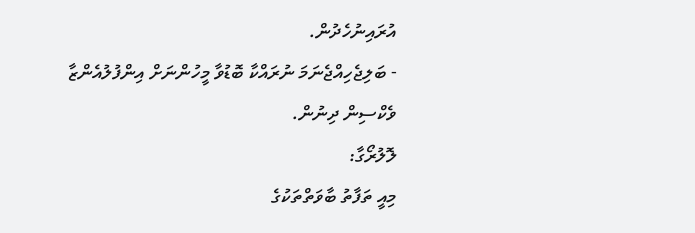އުރައިނުހެދުން.
- ބަލިޖެހިއްޖެނަމަ ނުރައްކާ ބޮޑުވާ މީހުންނަށް އިންފުލުއެންޒާ ވެކްސިން ދިނުން.
ލޮލުރޯގާ:
މިއީ ތަފާތު ބާވަތްތަކުގެ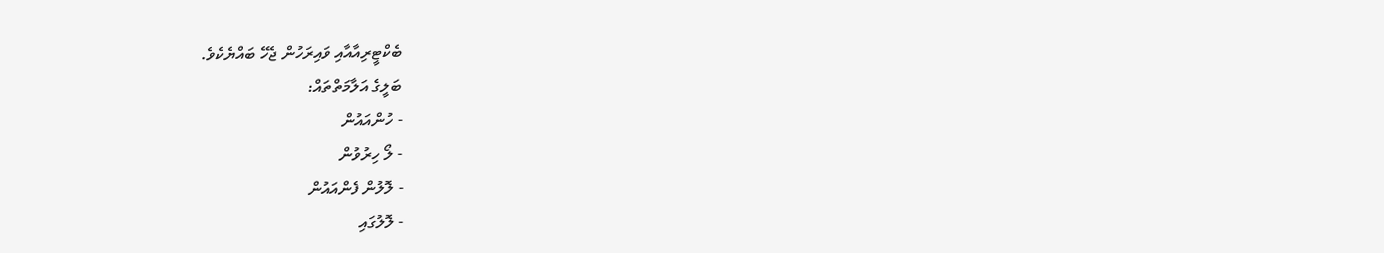ބެކްޓީރިއާއާއި ވައިރަހުން ޖެހޭ ބައްޔެކެވެ.
ބަލީގެ އަލާމަތްތައް:
- ހުންއައުން
- ލޯ ހިރުވުން
- ލޮލުން ފެންއައުން
- ލޮލުގައި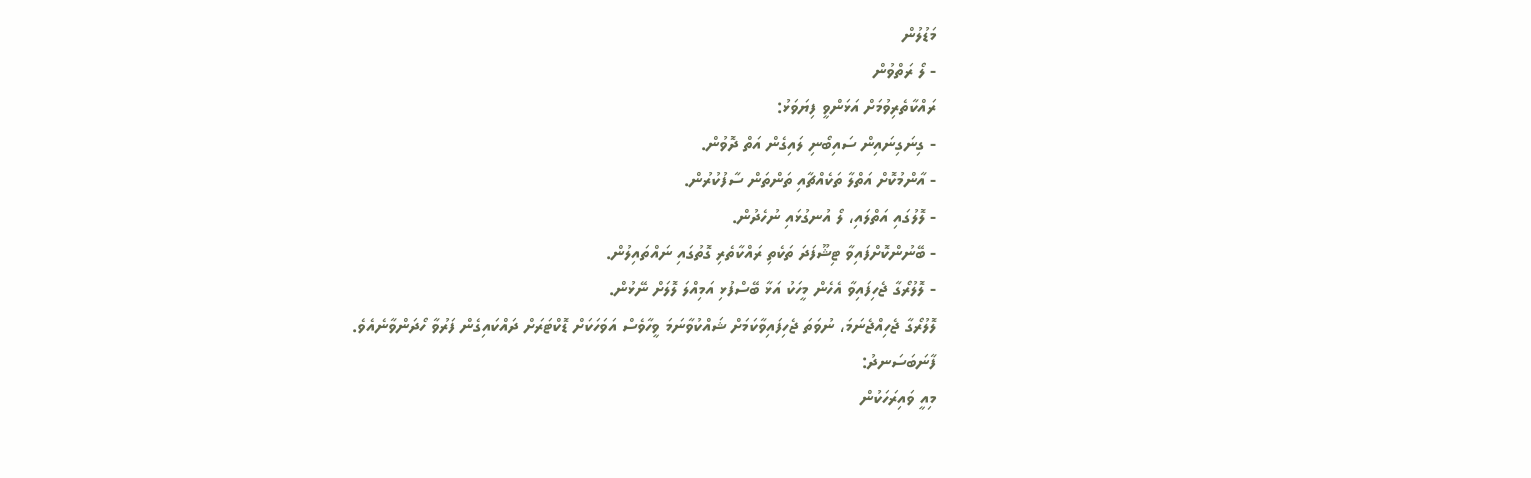މަޑުލުން
- ލޯ ރަތްވުން
ރައްކާތެރިވުމަށް އަޅަންވީ ފިޔަވަޅު:
- ގިނަގިނައިން ސައިބޯނި ލައިގެން އަތް ދޮވުން.
- އާންމުކޮށް އަތްލާ ތަކެއްޗާއި ތަންތަން ސާފުކުރުން.
- ލޮލުގައި އަތްލައި، ލޯ އުނގުޅައި ނުހެދުން.
- ބޭނުންކޮށްފައިވާ ޓިޝޫފަދަ ތަކެތި ރައްކާތެރި ގޮތުގައި ނައްތައިލުން.
- ލޮލުރޯގާ ޖެހިފައިވާ އެހެން މީހަކު އަޅާ ބޭސްފުޅި އަމިއްލަ ލޮލަށް ނޭޅުން.
ލޮލުރޯގާ ޖެހިއްޖެނަމަ، ނުވަތަ ޖެހިފައިވާކަމަށް ޝައްކުވާނަމަ ވީހާވެސް އަވަހަކަށް ޑޮކްޓަރަށް ދައްކައިގެން ފަރުވާ ހޯދަންވާނެއެވެ.
ފާނަބަސަނދު:
މިއީ ވައިރަހަކުން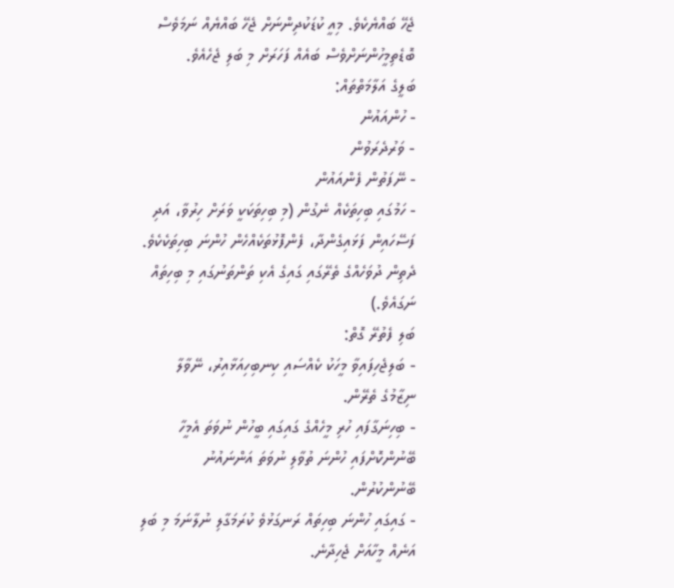ޖެހޭ ބައްޔެކެވެ. މިއީ ކުޑަކުދިންނަށް ޖެހޭ ބައްޔެއް ނަމަވެސް ބޮޑެތިމީހުންނަށްވެސް ބައެއް ފަހަރަށް މި ބަލި ޖެހެއެވެ.
ބަލީގެ އަލާމަތްތައް:
- ހުންއައުން
- ވަރުދެރަވުން
- ނޭފަތުން ފެންއައުން
- ހަމުގައި ބިހިތަކެއް ނެގުން (މި ބިހިތަކަކީ ވަރަށް ހިރުވާ، އަދި ފަސޭހައިން ފަޅައިގެންދާ، ފެންފޮޅުތަކެއްހެން ހުންނަ ބިހިތަކެކެވެ. ދެތިން ދުވަހެއްގެ ތެރޭގައި ގައިގެ އެކި ތަންތަނުގައި މި ބިހިތައް ނަގައެވެ.)
ބަލި ފެތުރޭ ގޮތް:
- ބަލިޖެހިފައިވާ މީހަކު ކެއްސައި ކިނބިހިއަޅާއިރު، ނޭވާލާ ނިޒާމުގެ ތެރޭން.
- ބިހިނަގާފައި ހުރި މީހެއްގެ ގައިގައި ބީހުން ނުވަތަ އެމީހާ ބޭނުންކޮށްފައި ހުންނަ ތުވާލި ނުވަތަ އަންނައުނު ބޭނުންކުރުން.
- ގައިގައި ހުންނަ ބިހިތައް ރަނގަޅުވެ ކުރަމަގާލި ނުލާނަމަ މި ބަލި އަނެއް މީހާއަށް ޖެހިދާނެ.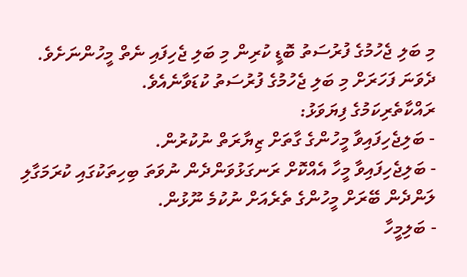މި ބަލި ޖެހުމުގެ ފުރުސަތު ބޮޑީ ކުރިން މި ބަލި ޖެހިފައި ނެތް މީހުންނަށެވެ. ދެވަނަ ފަހަރަށް މި ބަލި ޖެހުމުގެ ފުރުސަތު ކުޑަވާނެއެވެ.
ރައްކާތެރިކަމުގެ ފިޔަވަޅު:
- ބަލިޖެހިފައިވާ މީހުންގެ ގާތަށް ޒިޔާރަތް ނުކުރުން.
- ބަލިޖެހިފައިވާ މީހާ އެއްކޮށް ރަނގަޅުވަންދެން ނުވަތަ ބިހިތަކުގައި ކުރަމަގާލި ލަންދެން ބޭރަށް މީހުންގެ ތެރެއަށް ނުކުމެ ނޫޅުން.
- ބަލިމީހާ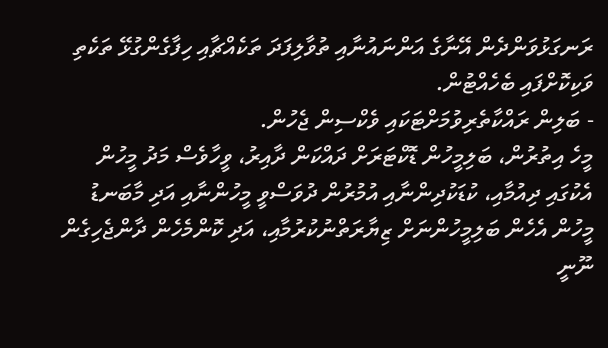ރަނގަޅުވަންދެން އޭނާގެ އަންނައުނާއި ތުވާލިފަދަ ތަކެއްޗާއި ހިފާގެންގުޅޭ ތަކެތި ވަކިކޮށްފައި ބެހެއްޓުން.
- ބަލިން ރައްކާތެރިވުމަށްޓަކައި ވެކްސިން ޖެހުން.
މީހެ އިތުރުން، ބަލިމީހުން ޑޮކްޓަރަށް ދައްކަން ދާއިރު، ވީހާވެސް މަދު މީހުން އެކުގައި ދިއުމާއި، ކުޑަކުދިންނާއި އުމުރުން ދުވަސްވީ މީހުންނާއި އަދި މާބަނޑު މީހުން އެހެން ބަލިމީހުންނަށް ޒިޔާރަތްނުކުރުމާއި، އަދި ކޮންމެހެން ދާންޖެހިގެން ނޫނީ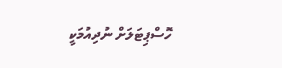ހޮސްޕިޓަލަށް ނުދިއުމަކީ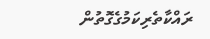ރައްކާތެރިކަމުގެގޮތުން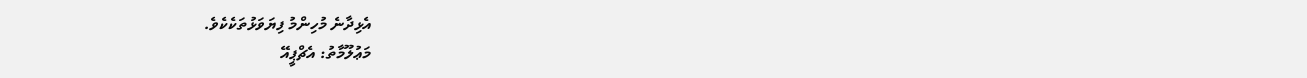އެޅިދާނެ މުހިންމު ފިޔަވަޅުތަކެކެވެ.
މަޢުލޫމާތު: އެޗްޕީއޭ